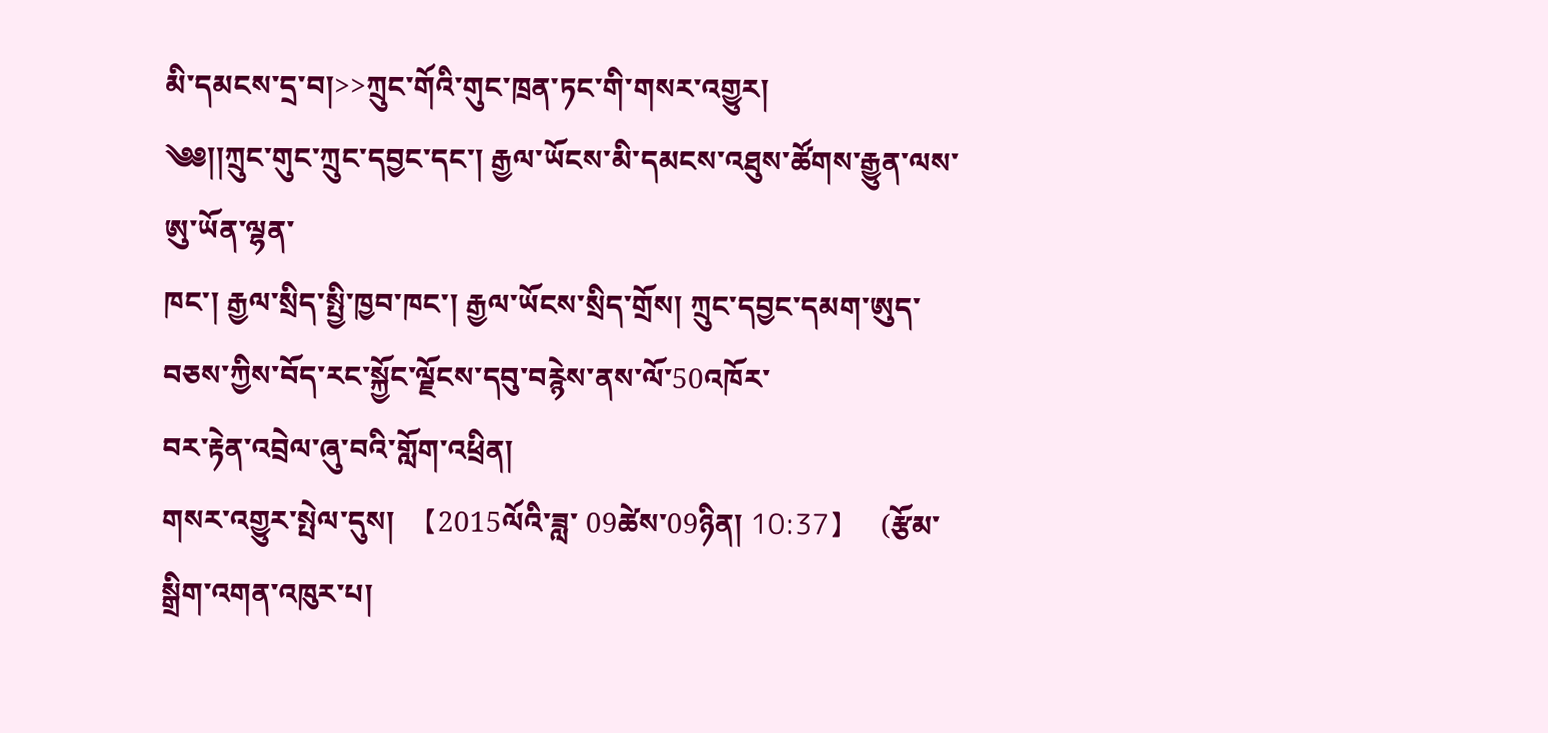མི་དམངས་དྲ་བ།>>ཀྲུང་གོའི་གུང་ཁྲན་ཏང་གི་གསར་འགྱུར།
༄༅།།ཀྲུང་གུང་ཀྲུང་དབྱང་དང་། རྒྱལ་ཡོངས་མི་དམངས་འཐུས་ཚོགས་རྒྱུན་ལས་ཨུ་ཡོན་ལྷན་
ཁང་། རྒྱལ་སྲིད་སྤྱི་ཁྱབ་ཁང་། རྒྱལ་ཡོངས་སྲིད་གྲོས། ཀྲུང་དབྱང་དམག་ཨུད་
བཅས་ཀྱིས་བོད་རང་སྐྱོང་ལྗོངས་དབུ་བརྙེས་ནས་ལོ་50འཁོར་
བར་རྟེན་འབྲེལ་ཞུ་བའི་གློག་འཕྲིན།
གསར་འགྱུར་སྤེལ་དུས།  【2015ལོའི་ཟླ་ 09ཚེས་09ཉིན། 10:37】   (རྩོམ་སྒྲིག་འགན་འཁུར་པ།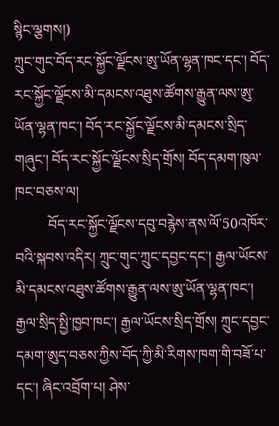སྙིང་ལྕགས།)
ཀྲུང་གུང་བོད་རང་སྐྱོང་ལྗོངས་ཨུ་ཡོན་ལྷན་ཁང་དང་། བོད་རང་སྐྱོང་ལྗོངས་མི་དམངས་འཐུས་ཚོགས་རྒྱུན་ལས་ཨུ་ཡོན་ལྷན་ཁང་། བོད་རང་སྐྱོང་ལྗོངས་མི་དམངས་སྲིད་གཞུང་། བོད་རང་སྐྱོང་ལྗོངས་སྲིད་གྲོས། བོད་དམག་ཁུལ་ཁང་བཅས་ལ།
         བོད་རང་སྐྱོང་ལྗོངས་དབུ་བརྙེས་ནས་ལོ་50འཁོར་བའི་སྐབས་འདིར། ཀྲུང་གུང་ཀྲུང་དབྱང་དང་། རྒྱལ་ཡོངས་མི་དམངས་འཐུས་ཚོགས་རྒྱུན་ལས་ཨུ་ཡོན་ལྷན་ཁང་། རྒྱལ་སྲིད་སྤྱི་ཁྱབ་ཁང་། རྒྱལ་ཡོངས་སྲིད་གྲོས། ཀྲུང་དབྱང་དམག་ཨུད་བཅས་ཀྱིས་བོད་ཀྱི་མི་རིགས་ཁག་གི་བཟོ་པ་དང་། ཞིང་འབྲོག་པ། ཤེས་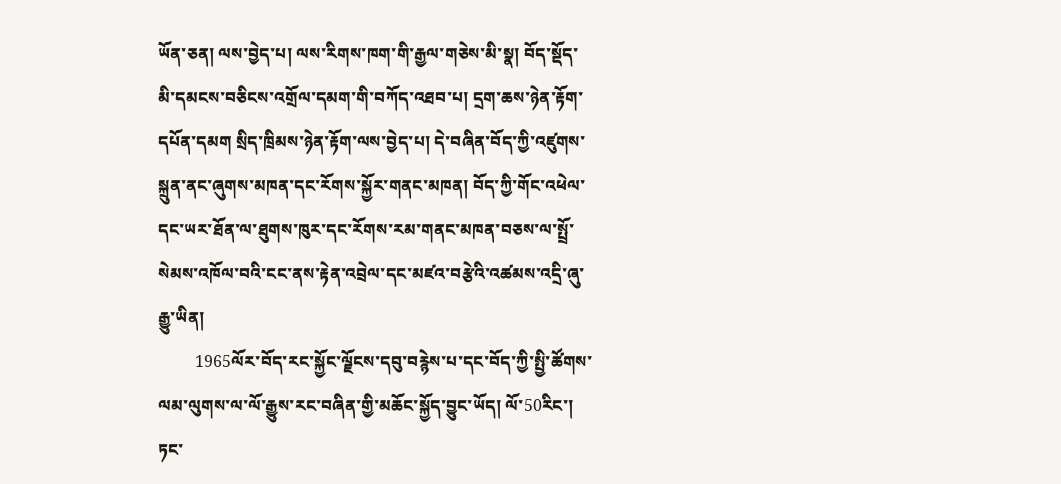ཡོན་ཅན། ལས་བྱེད་པ། ལས་རིགས་ཁག་གི་རྒྱལ་གཅེས་མི་སྣ། བོད་སྡོད་མི་དམངས་བཅིངས་འགྲོལ་དམག་གི་བཀོད་འཐབ་པ། དྲག་ཆས་ཉེན་རྟོག་དཔོན་དམག སྲིད་ཁྲིམས་ཉེན་རྟོག་ལས་བྱེད་པ། དེ་བཞིན་བོད་ཀྱི་འཛུགས་སྐྲུན་ནང་ཞུགས་མཁན་དང་རོགས་སྐྱོར་གནང་མཁན། བོད་ཀྱི་གོང་འཕེལ་དང་ཡར་ཐོན་ལ་ཐུགས་ཁུར་དང་རོགས་རམ་གནང་མཁན་བཅས་ལ་སྤྲོ་སེམས་འཁོལ་བའི་ངང་ནས་རྟེན་འབྲེལ་དང་མཛའ་བརྩེའི་འཚམས་འདྲི་ཞུ་རྒྱུ་ཡིན།
         1965ལོར་བོད་རང་སྐྱོང་ལྗོངས་དབུ་བརྙེས་པ་དང་བོད་ཀྱི་སྤྱི་ཚོགས་ལམ་ལུགས་ལ་ལོ་རྒྱུས་རང་བཞིན་གྱི་མཆོང་སྐྱོད་བྱུང་ཡོད། ལོ་50རིང་། ཏང་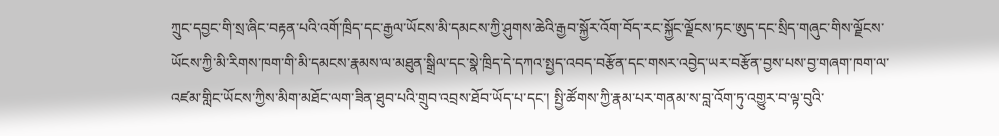ཀྲུང་དབྱང་གི་སྲ་ཞིང་བརྟན་པའི་འགོ་ཁྲིད་དང་རྒྱལ་ཡོངས་མི་དམངས་ཀྱི་ཤུགས་ཆེའི་རྒྱབ་སྐྱོར་འོག་བོད་རང་སྐྱོང་ལྗོངས་ཏང་ཨུད་དང་སྲིད་གཞུང་གིས་ལྗོངས་ཡོངས་ཀྱི་མི་རིགས་ཁག་གི་མི་དམངས་རྣམས་ལ་མཐུན་སྒྲིལ་དང་སྣེ་ཁྲིད་དེ་དཀའ་སྤྱད་འབད་བརྩོན་དང་གསར་འབྱེད་ཡར་བརྩོན་བྱས་པས་བྱ་གཞག་ཁག་ལ་འཛམ་གླིང་ཡོངས་ཀྱིས་མིག་མཐོང་ལག་ཟིན་ཐུབ་པའི་གྲུབ་འབྲས་ཐོབ་ཡོད་པ་དང་། སྤྱི་ཚོགས་ཀྱི་རྣམ་པར་གནམ་ས་བླ་འོག་ཏུ་འགྱུར་བ་ལྟ་བུའི་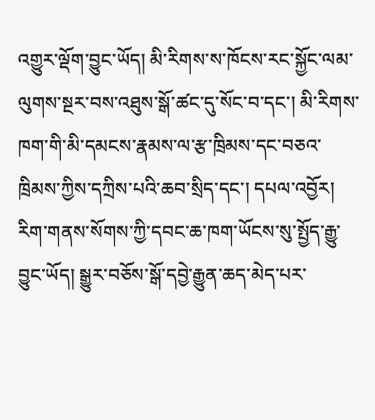འགྱུར་ལྡོག་བྱུང་ཡོད། མི་རིགས་ས་ཁོངས་རང་སྐྱོང་ལམ་ལུགས་སྔར་བས་འཐུས་སྒོ་ཚང་དུ་སོང་བ་དང་། མི་རིགས་ཁག་གི་མི་དམངས་རྣམས་ལ་རྩ་ཁྲིམས་དང་བཅའ་ཁྲིམས་ཀྱིས་དཀྲིས་པའི་ཆབ་སྲིད་དང་། དཔལ་འབྱོར། རིག་གནས་སོགས་ཀྱི་དབང་ཆ་ཁག་ཡོངས་སུ་སྤྱོད་རྒྱུ་བྱུང་ཡོད། སྒྱུར་བཅོས་སྒོ་དབྱེ་རྒྱུན་ཆད་མེད་པར་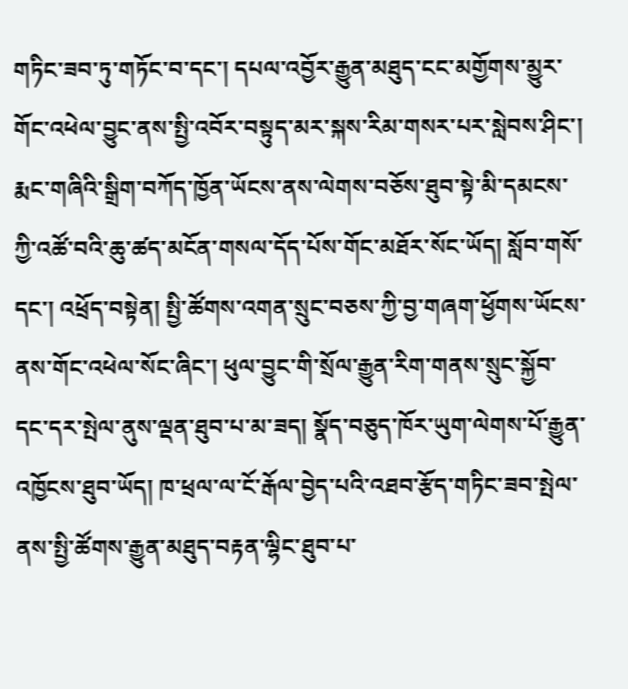གཏིང་ཟབ་ཏུ་གཏོང་བ་དང་། དཔལ་འབྱོར་རྒྱུན་མཐུད་ངང་མགྱོགས་མྱུར་གོང་འཕེལ་བྱུང་ནས་སྤྱི་འབོར་བསྟུད་མར་སྐས་རིམ་གསར་པར་སླེབས་ཤིང་། རྨང་གཞིའི་སྒྲིག་བཀོད་ཁྱོན་ཡོངས་ནས་ལེགས་བཅོས་ཐུབ་སྟེ་མི་དམངས་ཀྱི་འཚོ་བའི་ཆུ་ཚད་མངོན་གསལ་དོད་པོས་གོང་མཐོར་སོང་ཡོད། སློབ་གསོ་དང་། འཕྲོད་བསྟེན། སྤྱི་ཚོགས་འགན་སྲུང་བཅས་ཀྱི་བྱ་གཞག་ཕྱོགས་ཡོངས་ནས་གོང་འཕེལ་སོང་ཞིང་། ཕུལ་བྱུང་གི་སྲོལ་རྒྱུན་རིག་གནས་སྲུང་སྐྱོབ་དང་དར་སྤེལ་ནུས་ལྡན་ཐུབ་པ་མ་ཟད། སྣོད་བཅུད་ཁོར་ཡུག་ལེགས་པོ་རྒྱུན་འཁྱོངས་ཐུབ་ཡོད། ཁ་ཕྲལ་ལ་ངོ་རྒོལ་བྱེད་པའི་འཐབ་རྩོད་གཏིང་ཟབ་སྤེལ་ནས་སྤྱི་ཚོགས་རྒྱུན་མཐུད་བརྟན་ལྷིང་ཐུབ་པ་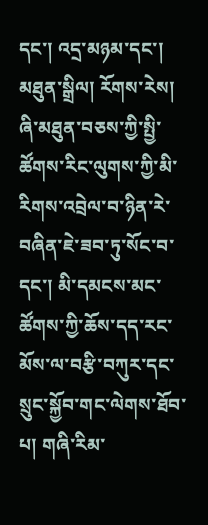དང་། འདྲ་མཉམ་དང་། མཐུན་སྒྲིལ། རོགས་རེས། ཞི་མཐུན་བཅས་ཀྱི་སྤྱི་ཚོགས་རིང་ལུགས་ཀྱི་མི་རིགས་འབྲེལ་བ་ཉིན་རེ་བཞིན་ཇེ་ཟབ་ཏུ་སོང་བ་དང་། མི་དམངས་མང་ཚོགས་ཀྱི་ཆོས་དད་རང་མོས་ལ་བརྩི་བཀུར་དང་སྲུང་སྐྱོབ་གང་ལེགས་ཐོབ་པ། གཞི་རིམ་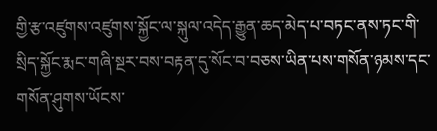གྱི་རྩ་འཛུགས་འཛུགས་སྐྱོང་ལ་སྐུལ་འདེད་རྒྱུན་ཆད་མེད་པ་བཏང་ནས་ཏང་གི་སྲིད་སྐྱོང་རྨང་གཞི་སྔར་བས་བརྟན་དུ་སོང་བ་བཅས་ཡིན་པས་གསོན་ཉམས་དང་གསོན་ཤུགས་ཡོངས་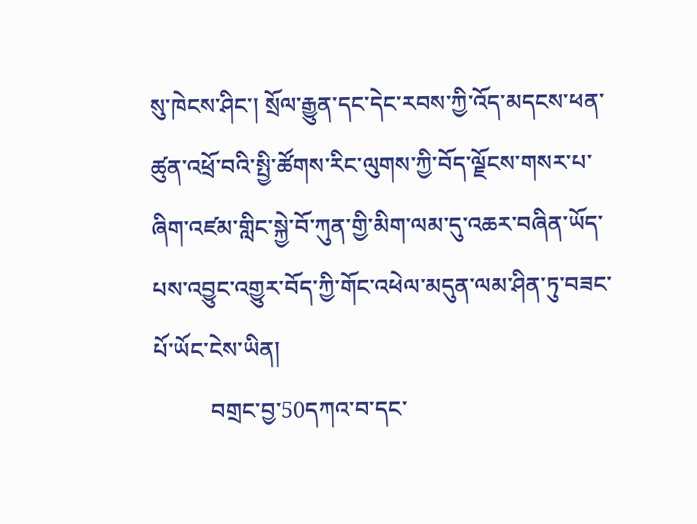སུ་ཁེངས་ཤིང་། སྲོལ་རྒྱུན་དང་དེང་རབས་ཀྱི་འོད་མདངས་ཕན་ཚུན་འཕྲོ་བའི་སྤྱི་ཚོགས་རིང་ལུགས་ཀྱི་བོད་ལྗོངས་གསར་པ་ཞིག་འཛམ་གླིང་སྐྱེ་བོ་ཀུན་གྱི་མིག་ལམ་དུ་འཆར་བཞིན་ཡོད་པས་འབྱུང་འགྱུར་བོད་ཀྱི་གོང་འཕེལ་མདུན་ལམ་ཤིན་ཏུ་བཟང་པོ་ཡོང་ངེས་ཡིན།
          བགྲང་བྱ་50དཀའ་བ་དང་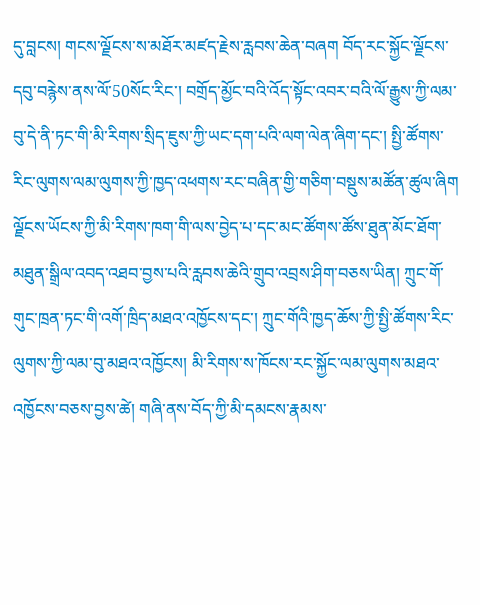དུ་བླངས། གངས་ལྗོངས་ས་མཐོར་མཛད་རྗེས་རླབས་ཆེན་བཞག བོད་རང་སྐྱོང་ལྗོངས་དབུ་བརྙེས་ནས་ལོ་50སོང་རིང་། བགྲོད་མྱོང་བའི་འོད་སྟོང་འབར་བའི་ལོ་རྒྱུས་ཀྱི་ལམ་བུ་དེ་ནི་ཏང་གི་མི་རིགས་སྲིད་ཇུས་ཀྱི་ཡང་དག་པའི་ལག་ལེན་ཞིག་དང་། སྤྱི་ཚོགས་རིང་ལུགས་ལམ་ལུགས་ཀྱི་ཁྱད་འཕགས་རང་བཞིན་གྱི་གཅིག་བསྡུས་མཚོན་ཚུལ་ཞིག ལྗོངས་ཡོངས་ཀྱི་མི་རིགས་ཁག་གི་ལས་བྱེད་པ་དང་མང་ཚོགས་ཚོས་ཐུན་མོང་ཐོག་མཐུན་སྒྲིལ་འབད་འཐབ་བྱས་པའི་རླབས་ཆེའི་གྲུབ་འབྲས་ཤིག་བཅས་ཡིན། ཀྲུང་གོ་གུང་ཁྲན་ཏང་གི་འགོ་ཁྲིད་མཐའ་འཁྱོངས་དང་། ཀྲུང་གོའི་ཁྱད་ཆོས་ཀྱི་སྤྱི་ཚོགས་རིང་ལུགས་ཀྱི་ལམ་བུ་མཐའ་འཁྱོངས། མི་རིགས་ས་ཁོངས་རང་སྐྱོང་ལམ་ལུགས་མཐའ་འཁྱོངས་བཅས་བྱས་ཚེ། གཞི་ནས་བོད་ཀྱི་མི་དམངས་རྣམས་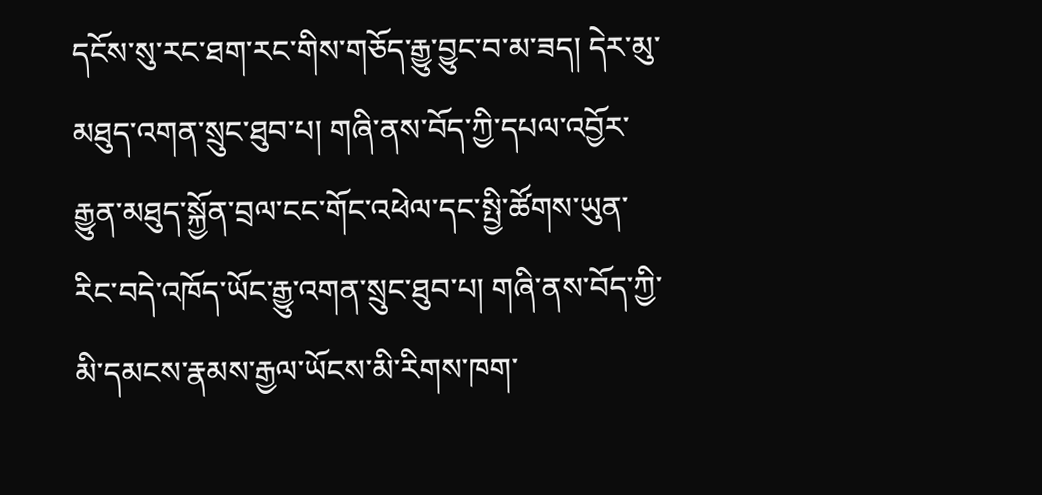དངོས་སུ་རང་ཐག་རང་གིས་གཅོད་རྒྱུ་བྱུང་བ་མ་ཟད། དེར་མུ་མཐུད་འགན་སྲུང་ཐུབ་པ། གཞི་ནས་བོད་ཀྱི་དཔལ་འབྱོར་རྒྱུན་མཐུད་སྐྱོན་བྲལ་ངང་གོང་འཕེལ་དང་སྤྱི་ཚོགས་ཡུན་རིང་བདེ་འཁོད་ཡོང་རྒྱུ་འགན་སྲུང་ཐུབ་པ། གཞི་ནས་བོད་ཀྱི་མི་དམངས་རྣམས་རྒྱལ་ཡོངས་མི་རིགས་ཁག་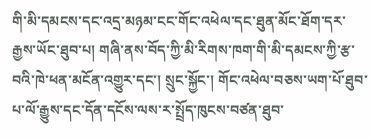གི་མི་དམངས་དང་འདྲ་མཉམ་ངང་གོང་འཕེལ་དང་ཐུན་མོང་ཐོག་དར་རྒྱས་ཡོང་ཐུབ་པ། གཞི་ནས་བོད་ཀྱི་མི་རིགས་ཁག་གི་མི་དམངས་ཀྱི་རྩ་བའི་ཁེ་ཕན་མངོན་འགྱུར་དང་། སྲུང་སྐྱོང་། གོང་འཕེལ་བཅས་ཡག་པོ་ཐུབ་པ་ལོ་རྒྱུས་དང་དོན་དངོས་ལས་ར་སྤྲོད་ཁུངས་བཙན་ཐུབ་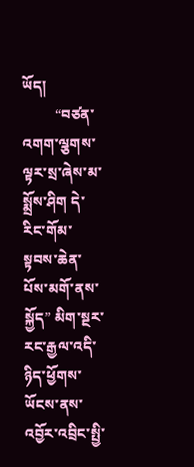ཡོད།
         “བཙན་འགག་ལྕགས་ལྟར་སྲ་ཞེས་མ་སྨྲོས་ཤིག དེ་རིང་གོམ་སྟབས་ཆེན་པོས་མགོ་ནས་སྐྱོད” མིག་སྔར་རང་རྒྱལ་འདི་ཉིད་ཕྱོགས་ཡོངས་ནས་འབྱོར་འབྲིང་སྤྱི་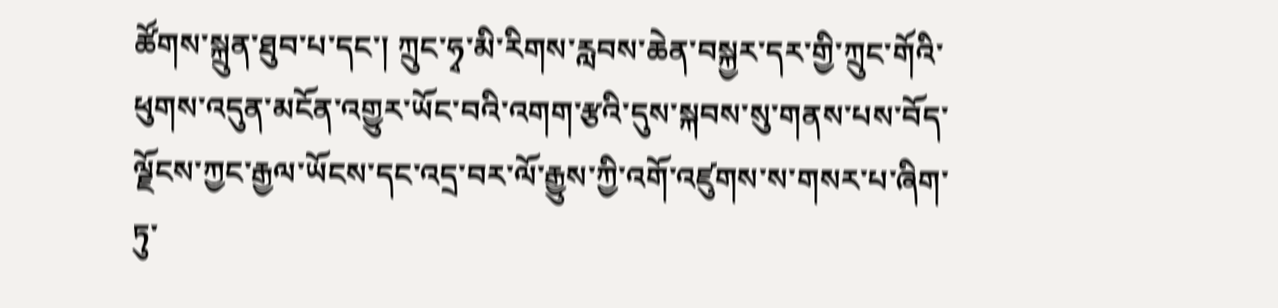ཚོགས་སྐྲུན་ཐུབ་པ་དང་། ཀྲུང་ཧྭ་མི་རིགས་རླབས་ཆེན་བསྐྱར་དར་གྱི་ཀྲུང་གོའི་ཕུགས་འདུན་མངོན་འགྱུར་ཡོང་བའི་འགག་རྩའི་དུས་སྐབས་སུ་གནས་པས་བོད་ལྗོངས་ཀྱང་རྒྱལ་ཡོངས་དང་འདྲ་བར་ལོ་རྒྱུས་ཀྱི་འགོ་འཛུགས་ས་གསར་པ་ཞིག་ཏུ་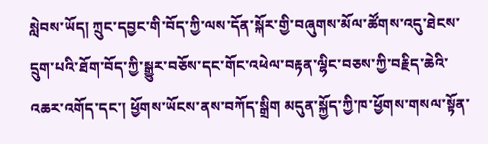སླེབས་ཡོད། ཀྲུང་དབྱང་གི་བོད་ཀྱི་ལས་དོན་སྐོར་གྱི་བཞུགས་མོལ་ཚོགས་འདུ་ཐེངས་དྲུག་པའི་ཐོག་བོད་ཀྱི་སྒྱུར་བཅོས་དང་གོང་འཕེལ་བརྟན་ལྷིང་བཅས་ཀྱི་བརྗིད་ཆེའི་འཆར་འགོད་དང་། ཕྱོགས་ཡོངས་ནས་བཀོད་སྒྲིག མདུན་སྐྱོད་ཀྱི་ཁ་ཕྱོགས་གསལ་སྟོན་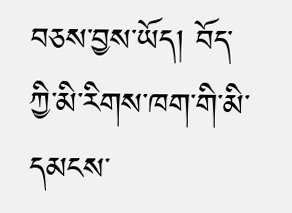བཅས་བྱས་ཡོད། བོད་ཀྱི་མི་རིགས་ཁག་གི་མི་དམངས་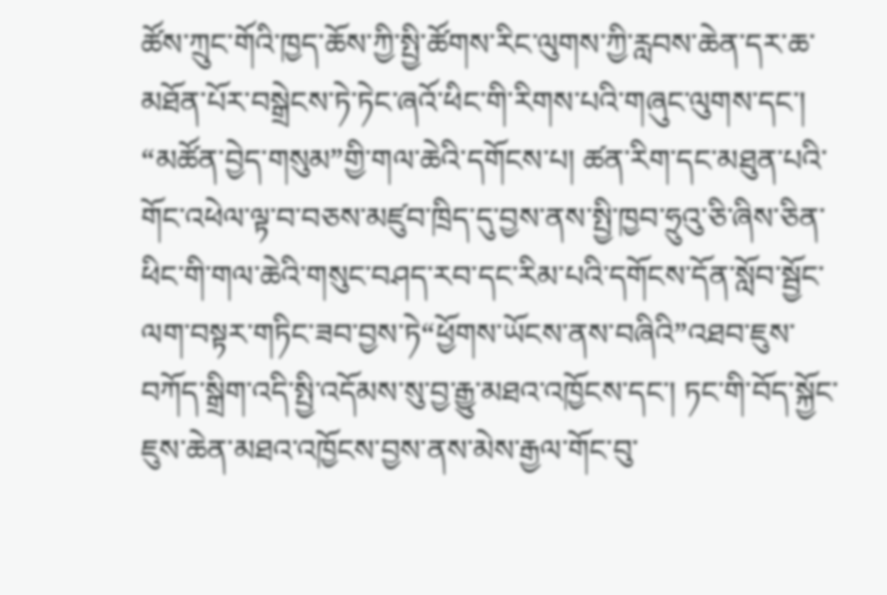ཚོས་ཀྲུང་གོའི་ཁྱད་ཆོས་ཀྱི་སྤྱི་ཚོགས་རིང་ལུགས་ཀྱི་རླབས་ཆེན་དར་ཆ་མཐོན་པོར་བསྒྲེངས་ཏེ་ཏེང་ཞའོ་ཕིང་གི་རིགས་པའི་གཞུང་ལུགས་དང་། “མཚོན་བྱེད་གསུམ”གྱི་གལ་ཆེའི་དགོངས་པ། ཚན་རིག་དང་མཐུན་པའི་གོང་འཕེལ་ལྟ་བ་བཅས་མཛུབ་ཁྲིད་དུ་བྱས་ནས་སྤྱི་ཁྱབ་ཧྲུའུ་ཅི་ཞིས་ཅིན་ཕིང་གི་གལ་ཆེའི་གསུང་བཤད་རབ་དང་རིམ་པའི་དགོངས་དོན་སློབ་སྦྱོང་ལག་བསྟར་གཏིང་ཟབ་བྱས་ཏེ“ཕྱོགས་ཡོངས་ནས་བཞིའི”འཐབ་ཇུས་བཀོད་སྒྲིག་འདི་སྤྱི་འདོམས་སུ་བྱ་རྒྱུ་མཐའ་འཁྱོངས་དང་། ཏང་གི་བོད་སྐྱོང་ཇུས་ཆེན་མཐའ་འཁྱོངས་བྱས་ནས་མེས་རྒྱལ་གོང་བུ་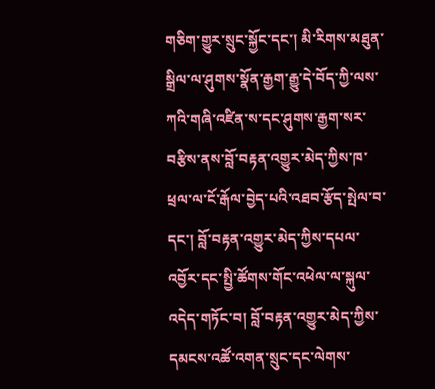གཅིག་གྱུར་སྲུང་སྐྱོང་དང་། མི་རིགས་མཐུན་སྒྲིལ་ལ་ཤུགས་སྣོན་རྒྱག་རྒྱུ་དེ་བོད་ཀྱི་ལས་ཀའི་གཞི་འཛིན་ས་དང་ཤུགས་རྒྱག་སར་བརྩིས་ནས་བློ་བརྟན་འགྱུར་མེད་ཀྱིས་ཁ་ཕྲལ་ལ་ངོ་རྒོལ་བྱེད་པའི་འཐབ་རྩོད་སྤེལ་བ་དང་། བློ་བརྟན་འགྱུར་མེད་ཀྱིས་དཔལ་འབྱོར་དང་སྤྱི་ཚོགས་གོང་འཕེལ་ལ་སྐུལ་འདེད་གཏོང་བ། བློ་བརྟན་འགྱུར་མེད་ཀྱིས་དམངས་འཚོ་འགན་སྲུང་དང་ལེགས་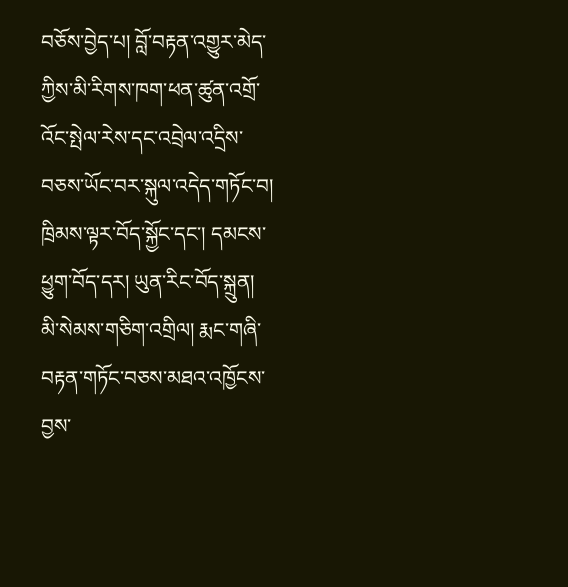བཅོས་བྱེད་པ། བློ་བརྟན་འགྱུར་མེད་ཀྱིས་མི་རིགས་ཁག་ཕན་ཚུན་འགྲོ་འོང་སྤེལ་རེས་དང་འབྲེལ་འདྲིས་བཅས་ཡོང་བར་སྐུལ་འདེད་གཏོང་བ། ཁྲིམས་ལྟར་བོད་སྐྱོང་དང་། དམངས་ཕྱུག་བོད་དར། ཡུན་རིང་བོད་སྐྲུན། མི་སེམས་གཅིག་འགྲིལ། རྨང་གཞི་བརྟན་གཏོང་བཅས་མཐའ་འཁྱོངས་བྱས་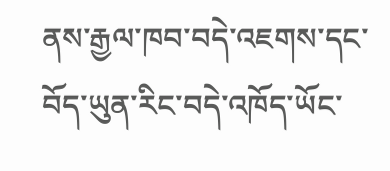ནས་རྒྱལ་ཁབ་བདེ་འཇགས་དང་བོད་ཡུན་རིང་བདེ་འཁོད་ཡོང་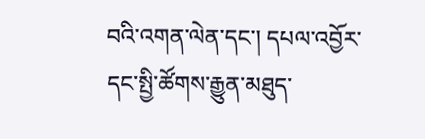བའི་འགན་ལེན་དང་། དཔལ་འབྱོར་དང་སྤྱི་ཚོགས་རྒྱུན་མཐུད་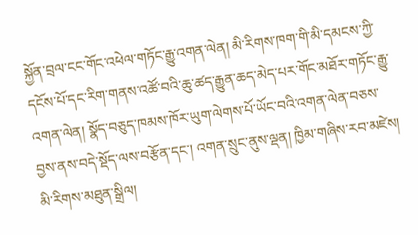སྐྱོན་བྲལ་ངང་གོང་འཕེལ་གཏོང་རྒྱུ་འགན་ལེན། མི་རིགས་ཁག་གི་མི་དམངས་ཀྱི་དངོས་པོ་དང་རིག་གནས་འཚོ་བའི་ཆུ་ཚད་རྒྱུན་ཆད་མེད་པར་གོང་མཐོར་གཏོང་རྒྱུ་འགན་ལེན། སྣོད་བཅུད་ཁམས་ཁོར་ཡུག་ལེགས་པོ་ཡོང་བའི་འགན་ལེན་བཅས་བྱས་ནས་བདེ་སྡོད་ལས་བརྩོན་དང་། འགན་སྲུང་ནུས་ལྡན། ཁྱིམ་གཞིས་རབ་མཛེས། མི་རིགས་མཐུན་སྒྲིལ།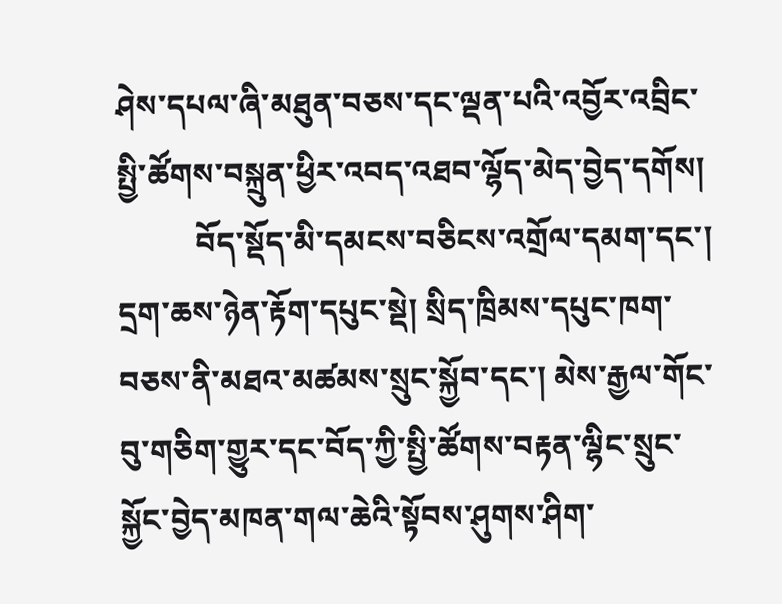ཤེས་དཔལ་ཞི་མཐུན་བཅས་དང་ལྡན་པའི་འབྱོར་འབྲིང་སྤྱི་ཚོགས་བསྐྲུན་ཕྱིར་འབད་འཐབ་ལྷོད་མེད་བྱེད་དགོས།
          བོད་སྡོད་མི་དམངས་བཅིངས་འགྲོལ་དམག་དང་། དྲག་ཆས་ཉེན་རྟོག་དཔུང་སྡེ། སྲིད་ཁྲིམས་དཔུང་ཁག་བཅས་ནི་མཐའ་མཚམས་སྲུང་སྐྱོབ་དང་། མེས་རྒྱལ་གོང་བུ་གཅིག་གྱུར་དང་བོད་ཀྱི་སྤྱི་ཚོགས་བརྟན་ལྷིང་སྲུང་སྐྱོང་བྱེད་མཁན་གལ་ཆེའི་སྟོབས་ཤུགས་ཤིག་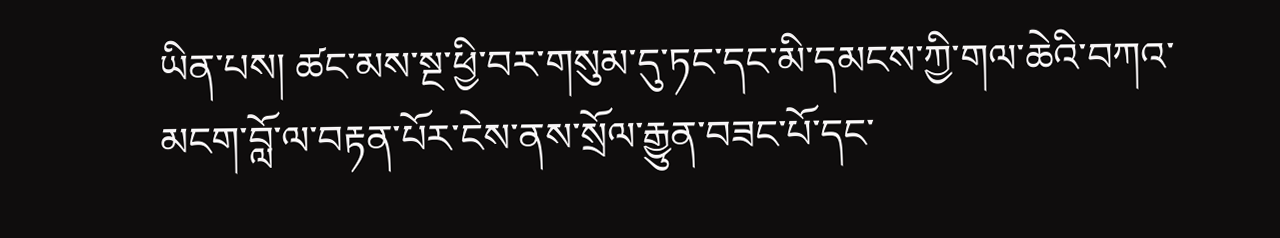ཡིན་པས། ཚང་མས་སྔ་ཕྱི་བར་གསུམ་དུ་ཏང་དང་མི་དམངས་ཀྱི་གལ་ཆེའི་བཀའ་མངག་བློ་ལ་བརྟན་པོར་ངེས་ནས་སྲོལ་རྒྱུན་བཟང་པོ་དང་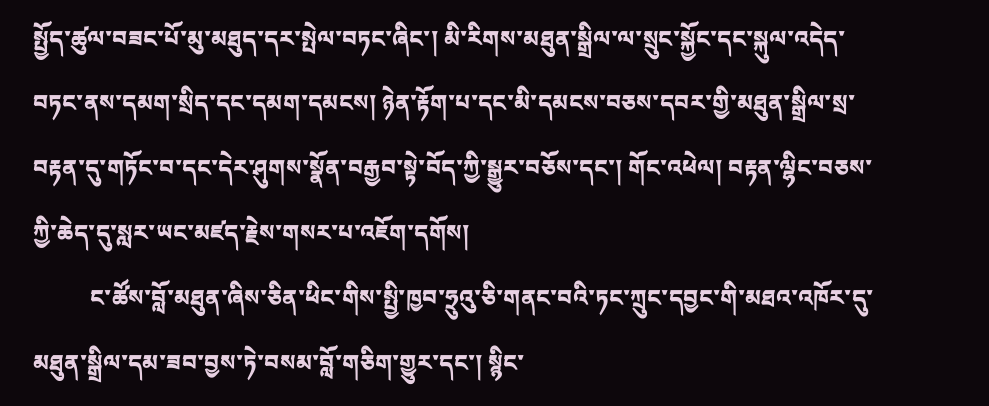སྤྱོད་ཚུལ་བཟང་པོ་མུ་མཐུད་དར་སྤེལ་བཏང་ཞིང་། མི་རིགས་མཐུན་སྒྲིལ་ལ་སྲུང་སྐྱོང་དང་སྐུལ་འདེད་བཏང་ནས་དམག་སྲིད་དང་དམག་དམངས། ཉེན་རྟོག་པ་དང་མི་དམངས་བཅས་དབར་གྱི་མཐུན་སྒྲིལ་སྲ་བརྟན་དུ་གཏོང་བ་དང་དེར་ཤུགས་སྣོན་བརྒྱབ་སྟེ་བོད་ཀྱི་སྒྱུར་བཅོས་དང་། གོང་འཕེལ། བརྟན་ལྷིང་བཅས་ཀྱི་ཆེད་དུ་སླར་ཡང་མཛད་རྗེས་གསར་པ་འཇོག་དགོས།
          ང་ཚོས་བློ་མཐུན་ཞིས་ཅིན་ཕིང་གིས་སྤྱི་ཁྱབ་ཧྲུའུ་ཅི་གནང་བའི་ཏང་ཀྲུང་དབྱང་གི་མཐའ་འཁོར་དུ་མཐུན་སྒྲིལ་དམ་ཟབ་བྱས་ཏེ་བསམ་བློ་གཅིག་གྱུར་དང་། སྙིང་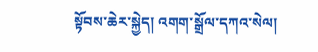སྟོབས་ཆེར་སྐྱེད། འགག་སྒྲོལ་དཀའ་སེལ།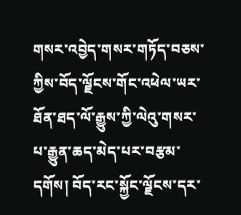གསར་འབྱེད་གསར་གཏོད་བཅས་ཀྱིས་བོད་ལྗོངས་གོང་འཕེལ་ཡར་ཐོན་ཐད་ལོ་རྒྱུས་ཀྱི་ལེའུ་གསར་པ་རྒྱུན་ཆད་མེད་པར་བརྩམ་དགོས། བོད་རང་སྐྱོང་ལྗོངས་དར་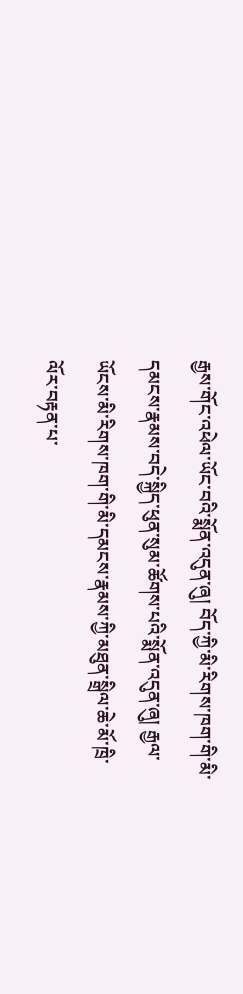རྒྱས་གོང་འཕེལ་ཡོང་བའི་སྨོན་འདུན་ཞུ། བོད་ཀྱི་མི་རིགས་ཁག་གི་མི་དམངས་རྣམས་བདེ་སྐྱིད་ཕུན་སུམ་ཚོགས་པའི་སྨོན་འདུན་ཞུ། རྒྱལ་ཡོངས་མི་རིགས་ཁག་གི་མི་དམངས་རྣམས་ཀྱི་མཐུན་སྒྲིལ་ཆེ་མོ་ཁྲི་ལོར་བརྟན་པ་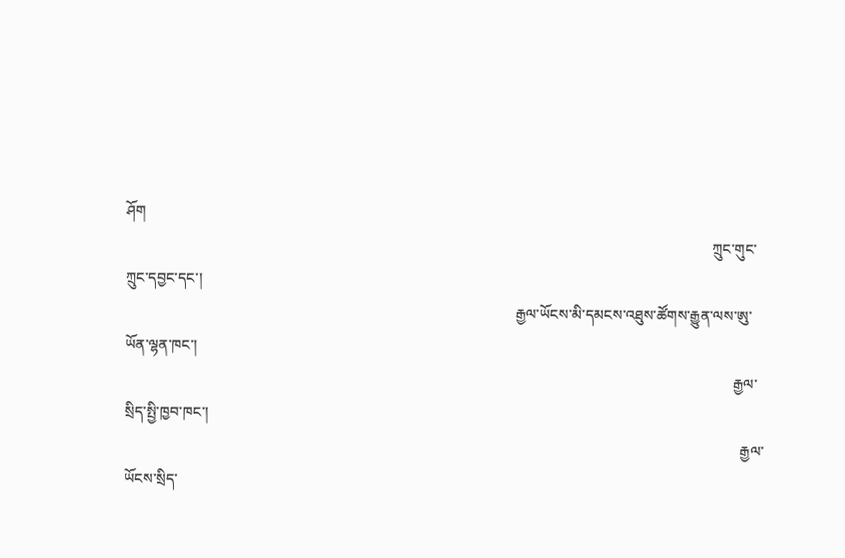ཤོག
                                                                                                                                                                 ཀྲུང་གུང་ཀྲུང་དབྱང་དང་།
                                                                                                           རྒྱལ་ཡོངས་མི་དམངས་འཐུས་ཚོགས་རྒྱུན་ལས་ཨུ་ཡོན་ལྷན་ཁང་།
                                                                                                                                                                       རྒྱལ་སྲིད་སྤྱི་ཁྱབ་ཁང་།
                                                                                                                                                                         རྒྱལ་ཡོངས་སྲིད་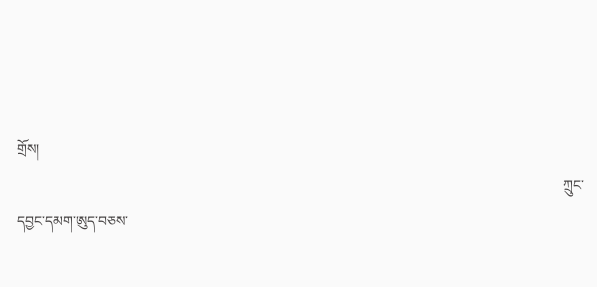གྲོས།
                                                                                                                                                      ཀྲུང་དབྱང་དམག་ཨུད་བཅས་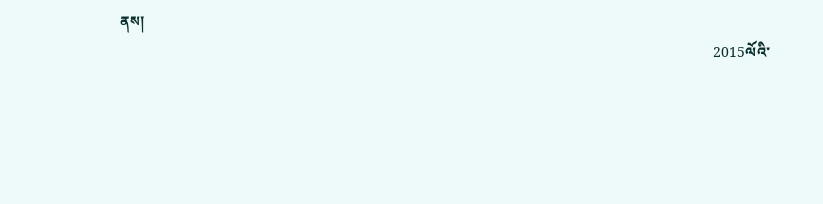ནས།
                                                                                                                                                                   2015ལོའི་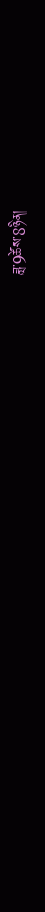ཟླ་9ཚེས་8ཉིན།